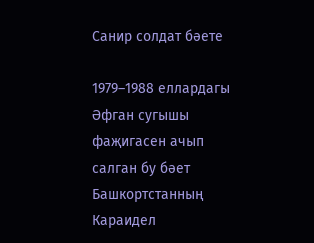Санир солдат бәете

1979–1988 еллардагы Әфган сугышы фаҗигасен ачып салган бу бәет Башкортстанның Караидел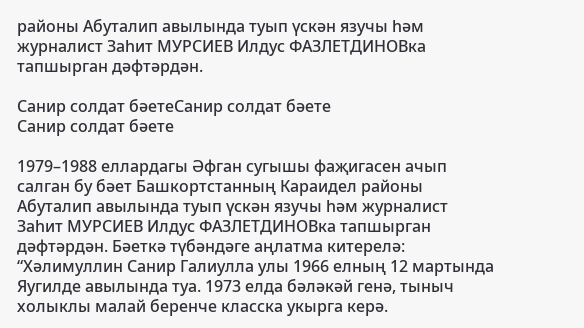районы Абуталип авылында туып үскән язучы һәм журналист Заһит МУРСИЕВ Илдус ФАЗЛЕТДИНОВка тапшырган дәфтәрдән.

Санир солдат бәетеСанир солдат бәете
Санир солдат бәете

1979–1988 еллардагы Әфган сугышы фаҗигасен ачып салган бу бәет Башкортстанның Караидел районы Абуталип авылында туып үскән язучы һәм журналист Заһит МУРСИЕВ Илдус ФАЗЛЕТДИНОВка тапшырган дәфтәрдән. Бәеткә түбәндәге аңлатма китерелә: “Хәлимуллин Санир Галиулла улы 1966 елның 12 мартында Яугилде авылында туа. 1973 елда бәләкәй генә, тыныч холыклы малай беренче класска укырга керә.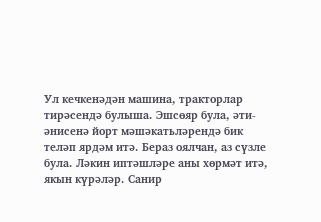Ул кечкенәдән машина, тракторлар тирәсендә булыша. Эшсөяр була, әти-әнисенә йорт мәшәкатьләрендә бик теләп ярдәм итә. Бераз оялчан, аз сүзле була. Ләкин иптәшләре аны хөрмәт итә, якын күрәләр. Санир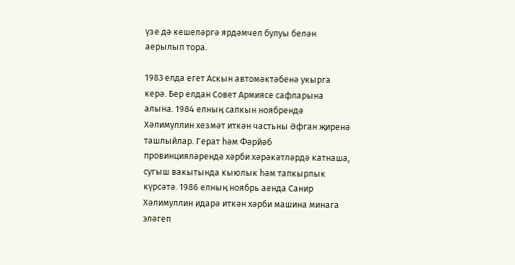үзе дә кешеләргә ярдәмчел булуы белән аерылып тора.

1983 елда егет Аскын автомәктәбенә укырга керә. Бер елдан Совет Армиясе сафларына алына. 1984 елның салкын ноябрендә Хәлимуллин хезмәт иткән частьны Әфган җиренә ташлыйлар. Герат һәм Фәрйәб провинцияләрендә хәрби хәрәкәтләрдә катнаша, сугыш вакытында кыюлык һәм тапкырлык күрсәтә. 1986 елның ноябрь аенда Санир Хәлимуллин идарә иткән хәрби машина минага эләгеп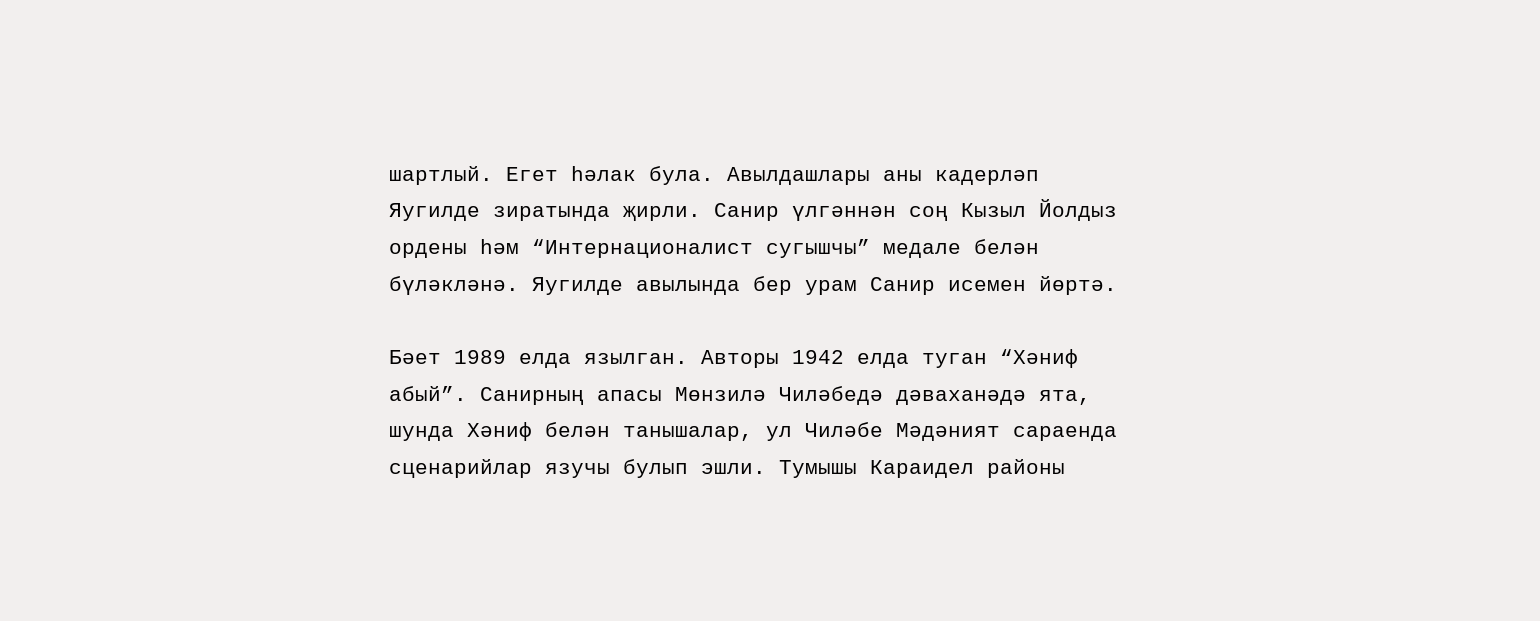шартлый. Егет һәлак була. Авылдашлары аны кадерләп Яугилде зиратында җирли. Санир үлгәннән соң Кызыл Йолдыз ордены һәм “Интернационалист сугышчы” медале белән бүләкләнә. Яугилде авылында бер урам Санир исемен йөртә.

Бәет 1989 елда язылган. Авторы 1942 елда туган “Хәниф абый”. Санирның апасы Мөнзилә Чиләбедә дәваханәдә ята, шунда Хәниф белән танышалар, ул Чиләбе Мәдәният сараенда сценарийлар язучы булып эшли. Тумышы Караидел районы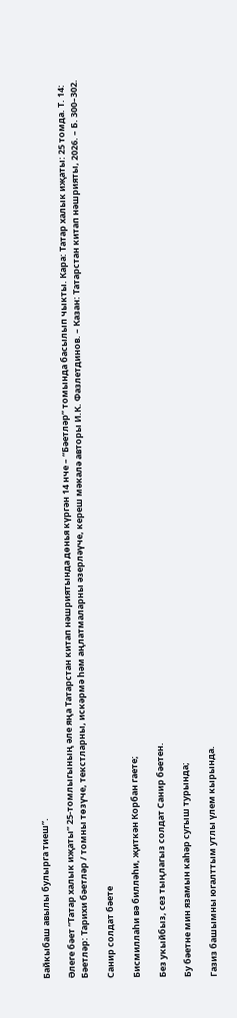Байкыбаш авылы булырга тиеш”.

Әлеге бәет “Татар халык иҗаты” 25-томлыгының әле яңа Татарстан китап нәшриятында дөнья күргән 14 нче – “Бәетләр” томында басылып чыкты. Кара: Татар халык иҗаты: 25 томда. Т. 14: Бәетләр: Тарихи бәетләр / томны төзүче, текстларны, искәрмә һәм аңлатмаларны әзерләүче, кереш мәкалә авторы И.К. Фазлетдинов. – Казан: Татарстан китап нәшрияты, 2026. – Б. 300–302.

Санир солдат бәете

Бисмиллаһи вә билләһи, җиткән Корбан гаете;

Без укыйбыз, сез тыңлагыз солдат Санир бәетен.

Бу бәетне мин язамын каһәр сугыш турында;

Газиз башымны югалттым утлы үлем кырында.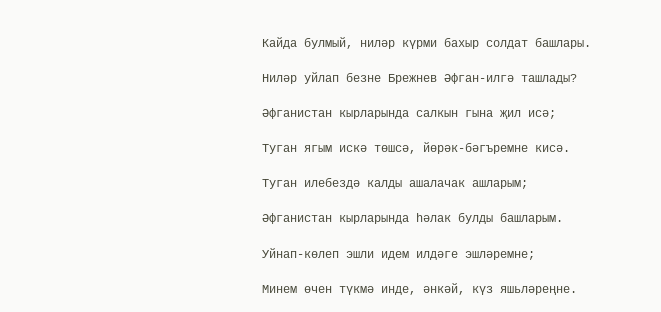Кайда булмый, ниләр күрми бахыр солдат башлары.

Ниләр уйлап безне Брежнев Әфган-илгә ташлады?

Әфганистан кырларында салкын гына җил исә;

Туган ягым искә төшсә, йөрәк-бәгъремне кисә.

Туган илебездә калды ашалачак ашларым;

Әфганистан кырларында һәлак булды башларым.

Уйнап-көлеп эшли идем илдәге эшләремне;

Минем өчен түкмә инде, әнкәй, күз яшьләреңне.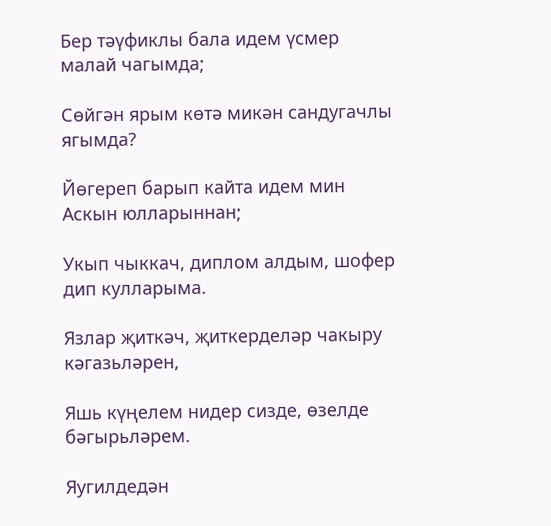Бер тәүфиклы бала идем үсмер малай чагымда;

Сөйгән ярым көтә микән сандугачлы ягымда?

Йөгереп барып кайта идем мин Аскын юлларыннан;

Укып чыккач, диплом алдым, шофер дип кулларыма.

Язлар җиткәч, җиткерделәр чакыру кәгазьләрен,

Яшь күңелем нидер сизде, өзелде бәгырьләрем.

Яугилдедән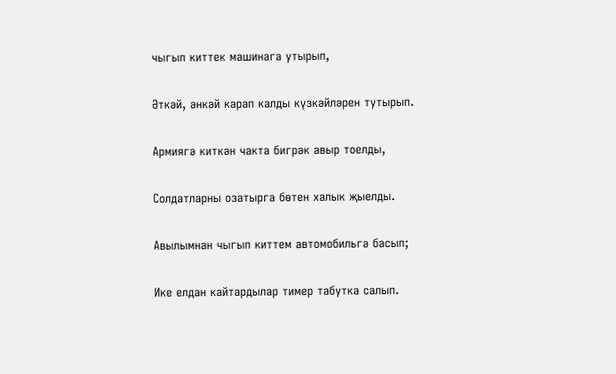чыгып киттек машинага утырып,

Әткәй, әнкәй карап калды күзкәйләрен тутырып.

Армиягә киткән чакта бигрәк авыр тоелды,

Солдатларны озатырга бөтен халык җыелды.

Авылымнан чыгып киттем автомобильгә басып;

Ике елдан кайтардылар тимер табутка салып.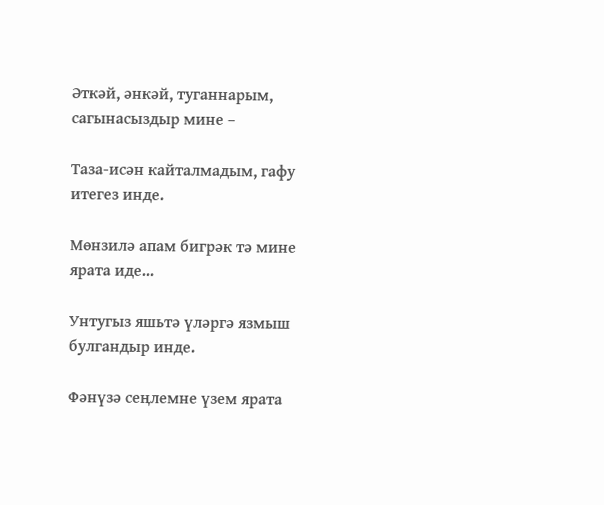Әткәй, әнкәй, туганнарым, сагынасыздыр мине –

Таза-исән кайталмадым, гафу итегез инде.

Мөнзилә апам бигрәк тә мине ярата иде...

Унтугыз яшьтә үләргә язмыш булгандыр инде.

Фәнүзә сеңлемне үзем ярата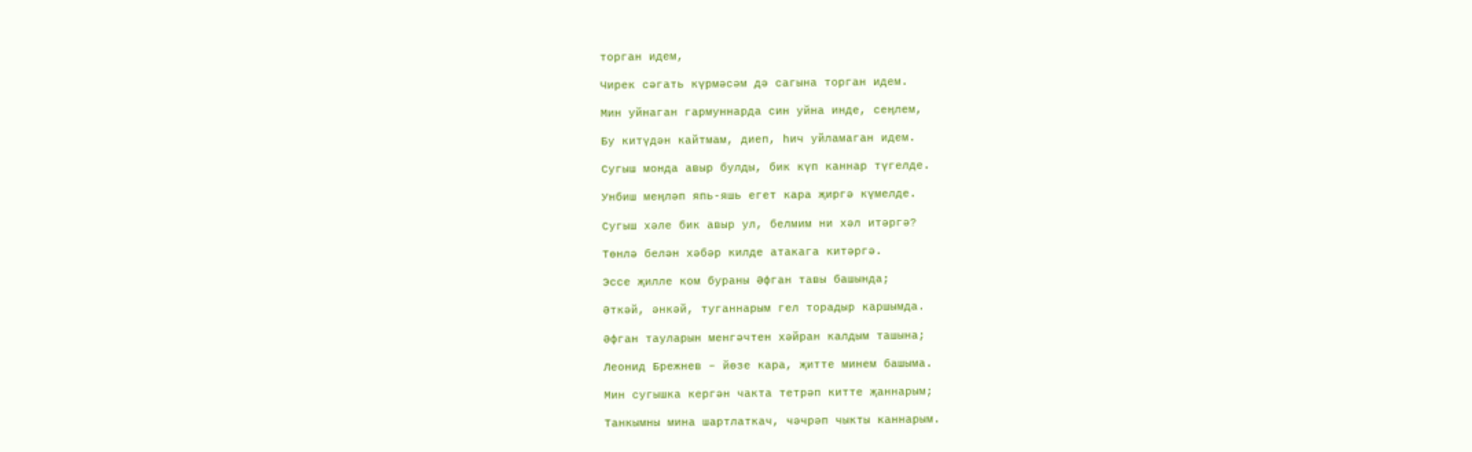торган идем,

Чирек сәгать күрмәсәм дә сагына торган идем.

Мин уйнаган гармуннарда син уйна инде, сеңлем,

Бу китүдән кайтмам, диеп, һич уйламаган идем.

Сугыш монда авыр булды, бик күп каннар түгелде.

Унбиш меңләп япь-яшь егет кара җиргә күмелде.

Сугыш хәле бик авыр ул, белмим ни хәл итәргә?

Төнлә белән хәбәр килде атакага китәргә.

Эссе җилле ком бураны Әфган тавы башында;

Әткәй, әнкәй, туганнарым гел торадыр каршымда.

Әфган тауларын менгәчтен хәйран калдым ташына;

Леонид Брежнев – йөзе кара, җитте минем башыма.

Мин сугышка кергән чакта тетрәп китте җаннарым;

Танкымны мина шартлаткач, чәчрәп чыкты каннарым.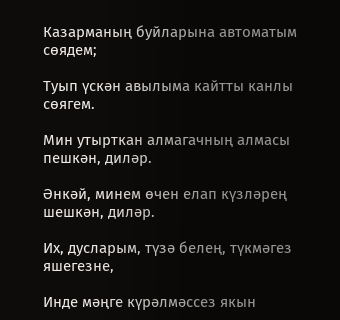Казарманың буйларына автоматым сөядем;

Туып үскән авылыма кайтты канлы сөягем.

Мин утырткан алмагачның алмасы пешкән, диләр.

Әнкәй, минем өчен елап күзләрең шешкән, диләр.

Их, дусларым, түзә белең, түкмәгез яшегезне,

Инде мәңге күрәлмәссез якын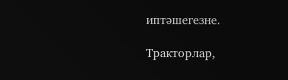иптәшегезне.

Тракторлар,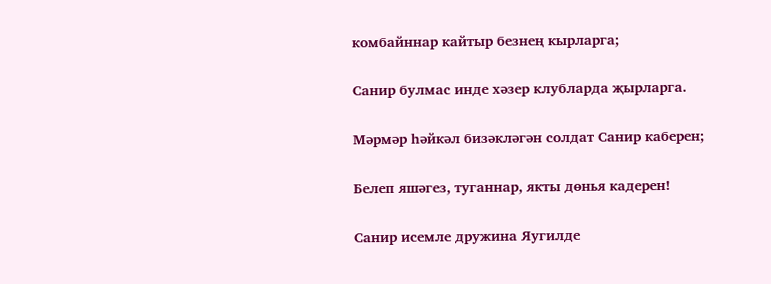комбайннар кайтыр безнең кырларга;

Санир булмас инде хәзер клубларда җырларга.

Мәрмәр һәйкәл бизәкләгән солдат Санир каберен;

Белеп яшәгез, туганнар, якты дөнья кадерен!

Санир исемле дружина Яугилде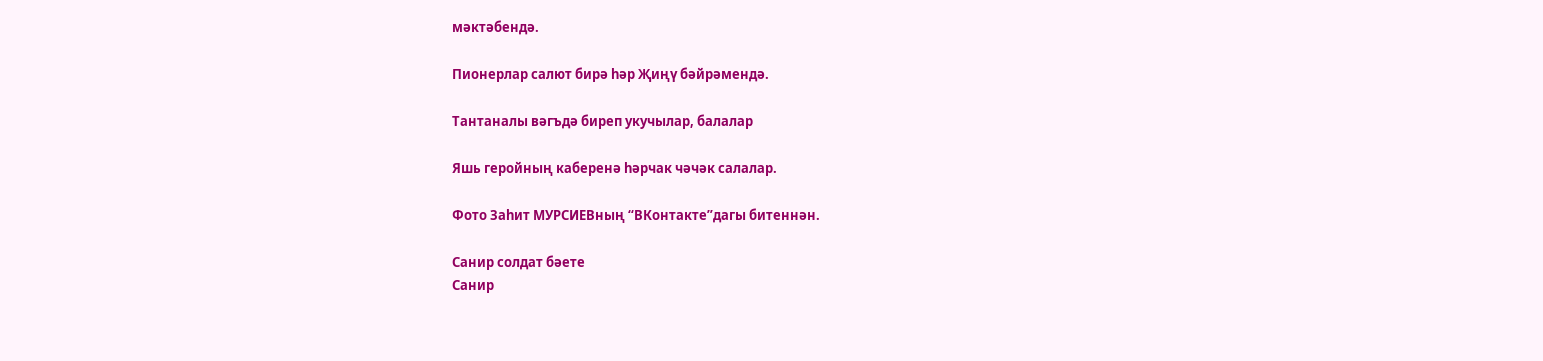мәктәбендә.

Пионерлар салют бирә һәр Җиңү бәйрәмендә.

Тантаналы вәгъдә биреп укучылар, балалар

Яшь геройның каберенә һәрчак чәчәк салалар.

Фото Заһит МУРСИЕВның “ВКонтакте”дагы битеннән.

Санир солдат бәете
Санир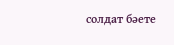солдат бәете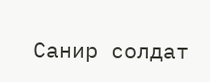Санир солдат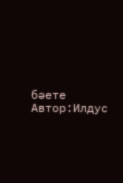бәете
Автор:Илдус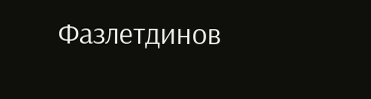Фазлетдинов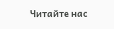Читайте нас